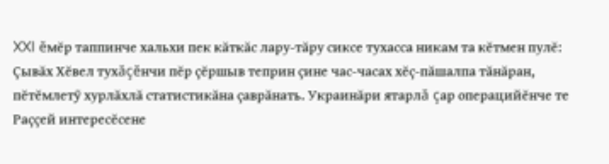XXI ĕмĕр таппинче хальхи пек кăткăс лару-тăру сиксе тухасса никам та кĕтмен пулĕ: Çывăх Хĕвел тухăçĕнчи пĕр çĕршыв теприн çине час-часах хĕç-пăшалпа тăнăран, пĕтĕмлетỹ хурлăхлă статистикăна çаврăнать. Украинăри ятарлă çар операцийĕнче те Раççей интересĕсене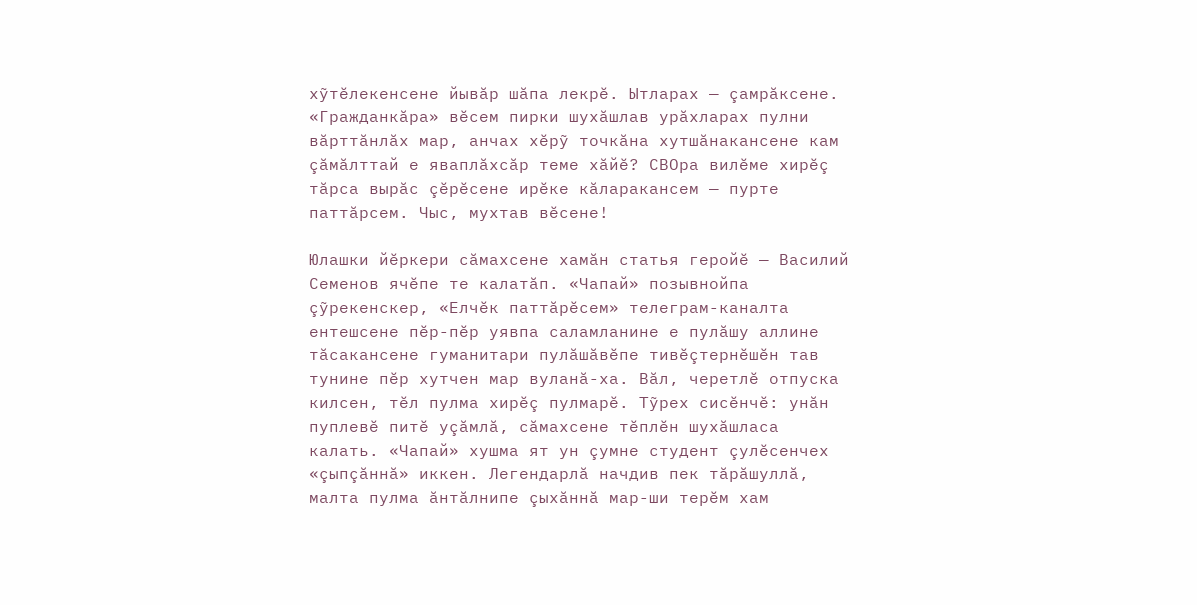хỹтĕлекенсене йывăр шăпа лекрĕ. Ытларах — çамрăксене. «Гражданкăра» вĕсем пирки шухăшлав урăхларах пулни вăрттăнлăх мар, анчах хĕрỹ точкăна хутшăнакансене кам çăмăлттай е яваплăхсăр теме хăйĕ? СВОра вилĕме хирĕç тăрса вырăс çĕрĕсене ирĕке кăларакансем — пурте паттăрсем. Чыс, мухтав вĕсене!

Юлашки йĕркери сăмахсене хамăн статья геройĕ — Василий Семенов ячĕпе те калатăп. «Чапай» позывнойпа çỹрекенскер, «Елчĕк паттăрĕсем» телеграм-каналта ентешсене пĕр-пĕр уявпа саламланине е пулăшу аллине тăсакансене гуманитари пулăшăвĕпе тивĕçтернĕшĕн тав тунине пĕр хутчен мар вуланă-ха. Вăл, черетлĕ отпуска килсен, тĕл пулма хирĕç пулмарĕ. Тỹрех сисĕнчĕ: унăн пуплевĕ питĕ уçăмлă, сăмахсене тĕплĕн шухăшласа калать. «Чапай» хушма ят ун çумне студент çулĕсенчех «çыпçăннă» иккен. Легендарлă начдив пек тăрăшуллă, малта пулма ăнтăлнипе çыхăннă мар-ши терĕм хам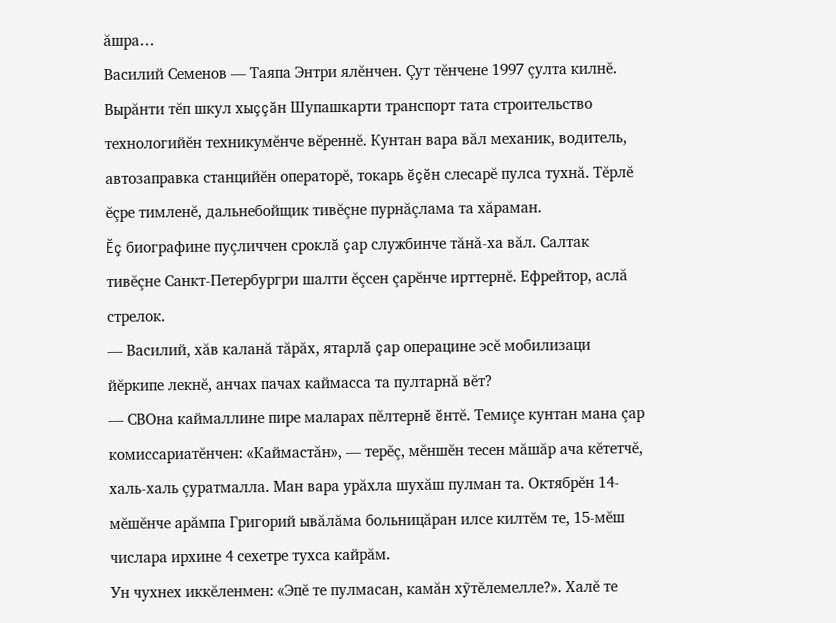ăшра…
Василий Семенов — Таяпа Энтри ялĕнчен. Çут тĕнчене 1997 çулта килнĕ. Вырăнти тĕп шкул хыççăн Шупашкарти транспорт тата строительство технологийĕн техникумĕнче вĕреннĕ. Кунтан вара вăл механик, водитель, автозаправка станцийĕн операторĕ, токарь ĕçĕн слесарĕ пулса тухнă. Тĕрлĕ ĕçре тимленĕ, дальнебойщик тивĕçне пурнăçлама та хăраман.
Ĕç биографине пуçличчен сроклă çар службинче тăнă-ха вăл. Салтак тивĕçне Санкт-Петербургри шалти ĕçсен çарĕнче ирттернĕ. Ефрейтор, аслă стрелок.
— Василий, хăв каланă тăрăх, ятарлă çар операцине эсĕ мобилизаци йĕркипе лекнĕ, анчах пачах каймасса та пултарнă вĕт?
— СВОна каймаллине пире маларах пĕлтернĕ ĕнтĕ. Темиçе кунтан мана çар комиссариатĕнчен: «Каймастăн», — терĕç, мĕншĕн тесен мăшăр ача кĕтетчĕ, халь-халь çуратмалла. Ман вара урăхла шухăш пулман та. Октябрĕн 14-мĕшĕнче арăмпа Григорий ывăлăма больницăран илсе килтĕм те, 15-мĕш числара ирхине 4 сехетре тухса кайрăм.
Ун чухнех иккĕленмен: «Эпĕ те пулмасан, камăн хỹтĕлемелле?». Халĕ те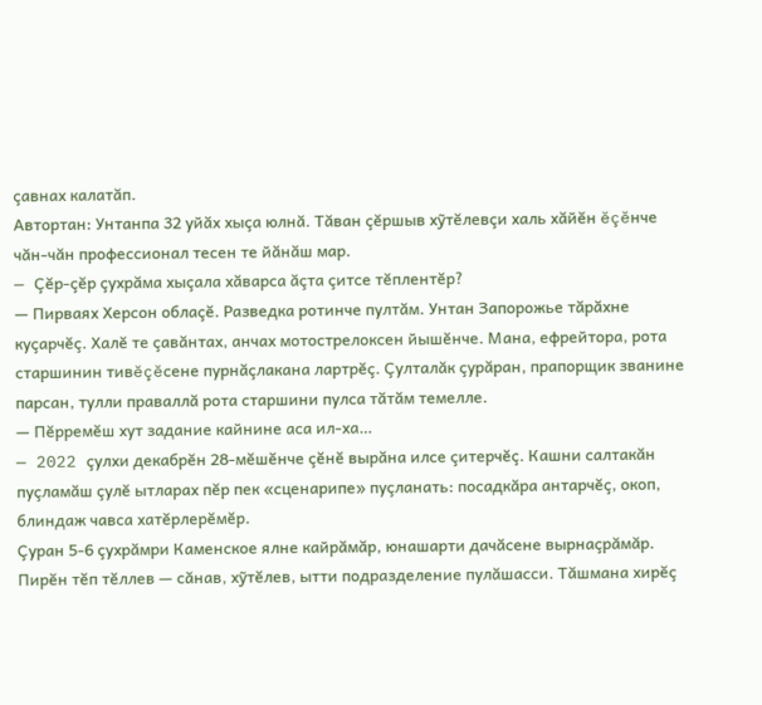çавнах калатăп.
Автортан: Унтанпа 32 уйăх хыçа юлнă. Тăван çĕршыв хỹтĕлевçи халь хăйĕн ĕçĕнче чăн-чăн профессионал тесен те йăнăш мар.
— Çĕр-çĕр çухрăма хыçала хăварса ăçта çитсе тĕплентĕр?
— Пирваях Херсон облаçĕ. Разведка ротинче пултăм. Унтан Запорожье тăрăхне куçарчĕç. Халĕ те çавăнтах, анчах мотострелоксен йышĕнче. Мана, ефрейтора, рота старшинин тивĕçĕсене пурнăçлакана лартрĕç. Çулталăк çурăран, прапорщик званине парсан, тулли праваллă рота старшини пулса тăтăм темелле.
— Пĕрремĕш хут задание кайнине аса ил-ха…
— 2022 çулхи декабрĕн 28-мĕшĕнче çĕнĕ вырăна илсе çитерчĕç. Кашни салтакăн пуçламăш çулĕ ытларах пĕр пек «сценарипе» пуçланать: посадкăра антарчĕç, окоп, блиндаж чавса хатĕрлерĕмĕр.
Çуран 5-6 çухрăмри Каменское ялне кайрăмăр, юнашарти дачăсене вырнаçрăмăр. Пирĕн тĕп тĕллев — сăнав, хỹтĕлев, ытти подразделение пулăшасси. Тăшмана хирĕç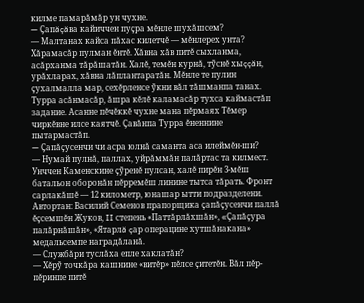килме памарăмăр ун чухне.
— Çапăçăва кайиччен пуçра мĕнле шухăшсем?
— Малтанах кайса пăхас килетчĕ — мĕнлерех унта? Хăрамасăр пулман ĕнтĕ. Хăвна хăв питĕ сыхланма, асăрханма тăрăшатăн. Халĕ, темĕн курнă, тỹснĕ хыççăн, урăхларах, хăвна лăплантаратăн. Мĕнле те пулин çухалмалла мар, сехĕрленсе ỹкни вăл тăшманпа танах.
Турра асăнмасăр, ăшра кĕлĕ каламасăр тухса каймастăп задание. Асанне пĕчĕккĕ чухне мана пĕрмаях Тĕмер чиркĕвне илсе каятчĕ. Çавăнпа Турра ĕненнине пытармастăп.
— Çапăçусенчи чи асра юлнă саманта аса илеймĕн-ши?
— Нумай пулнă, паллах, уйрăммăн палăртас та килмест.
Унччен Каменскине çỹренĕ пулсан, халĕ пирĕн 3-мĕш батальон оборонăн пĕрремĕш линине тытса тăрать. Фронт сарлакăшĕ — 12 километр, юнашар ытти подразделени.
Автортан: Василий Семенов прапорщика çапăçусенчи паллă ĕçсемшĕн Жуков, II степень «Паттăрлăхшăн», «Çапăçура палăрнăшăн», «Ятарлă çар операцине хутшăнакана» медальсемпе наградăланă.
— Службăри туслăха епле хаклатăн?
— Хĕрỹ точкăра кашнине «витĕр» пĕлсе çитетĕн. Вăл пĕр-пĕринпе питĕ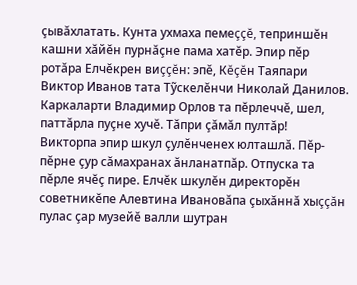çывăхлатать. Кунта ухмаха пемеççĕ, теприншĕн кашни хăйĕн пурнăçне пама хатĕр. Эпир пĕр ротăра Елчĕкрен виççĕн: эпĕ, Кĕçĕн Таяпари Виктор Иванов тата Тỹскелĕнчи Николай Данилов. Каркаларти Владимир Орлов та пĕрлеччĕ, шел, паттăрла пуçне хучĕ. Тăпри çăмăл пултăр!
Викторпа эпир шкул çулĕнченех юлташлă. Пĕр-пĕрне çур сăмахранах ăнланатпăр. Отпуска та пĕрле ячĕç пире. Елчĕк шкулĕн директорĕн советникĕпе Алевтина Ивановăпа çыхăннă хыççăн пулас çар музейĕ валли шутран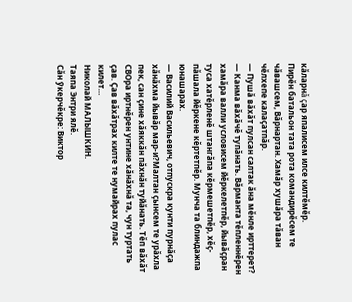кăларнă çар япалисем илсе килтĕмĕр.
Пирĕн батальон тата рота командирĕсем те чăвашсем, Вăрнартан. Хамăр хушăра тăван чĕлхепе калаçатпăр.
— Пушă вăхăт пулсан салтак ăна мĕнле ирттерет?
— Канма вăхăчĕ тупăнать. Вăрманта тĕпленнĕрен хамăра валли условисем йĕркелетпĕр, йывăçран туса хатĕрленĕ штангăпа кĕрмешетпĕр, хĕç-пăшала йĕркене кĕртетпĕр. Мунча та блиндажпа юнашарах.
— Василий Васильевич, отпускра кунти пурнăçа хăнăхма йывăр мар-и?Малтан çынсем те урăхла пек, сан çине хăяккăн пăхнăн туйăнать. Тĕп вăхăт СВОра иртнĕрен унтине хăнăхнă та, чун туртать çав. Çав вăхăтрах килте те нумайрах пулас килет…
Николай МАЛЫШКИН.
Таяпа Энтри ялĕ.
Сăн ỹкерчĕкре: Виктор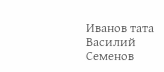Иванов тата Василий Семенов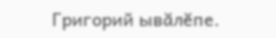Григорий ывăлĕпе.